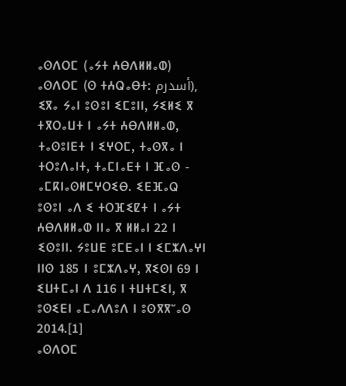ⴰⵙⴷⵔⵎ (ⴰⵢⵜ ⵄⴱⴷⵍⵍⴰⵀ)
ⴰⵙⴷⵔⵎ (ⵙ ⵜⵄⵕⴰⴱⵜ: أسدرم), ⵉⴳⴰ ⵢⴰⵏ ⵓⵙⵓⵏ ⵉⵎⵓⵏⵏ, ⵢⵉⵍⵉ ⴳ ⵜⴳⵔⴰⵡⵜ ⵏ ⴰⵢⵜ ⵄⴱⴷⵍⵍⴰⵀ, ⵜⴰⵙⵓⵏⴹⵜ ⵏ ⵉⵖⵔⵎ, ⵜⴰⵙⴳⴰ ⵏ ⵜⵔⵓⴷⴰⵏⵜ, ⵜⴰⵎⵏⴰⴹⵜ ⵏ ⴼⴰⵙ - ⴰⵎⴽⵏⴰⵙⵍⵎⵖⵔⵉⴱ. ⵉⴹⴼⴰⵕ ⵓⵙⵓⵏ ⴰⴷ ⵉ ⵜⵔⴼⵉⵇⵜ ⵏ ⴰⵢⵜ ⵄⴱⴷⵍⵍⴰⵀ ⵏⵏⴰ ⴳ ⵍⵍⴰⵏ 22 ⵏ ⵉⵙⵓⵏⵏ. ⵢⵓⵡⴹ ⵓⵎⴹⴰⵏ ⵏ ⵉⵎⵣⴷⴰⵖⵏ ⵏⵏⵙ 185 ⵏ ⵓⵎⵣⴷⴰⵖ, ⴳⵉⵙⵏ 69 ⵏ ⵉⵡⵜⵎⴰⵏ ⴷ 116 ⵏ ⵜⵡⵜⵎⵉⵏ, ⴳ ⵓⵙⵉⴹⵏ ⴰⵎⴰⴷⴷⵓⴷ ⵏ ⵓⵙⴳⴳⵯⴰⵙ 2014.[1]
ⴰⵙⴷⵔⵎ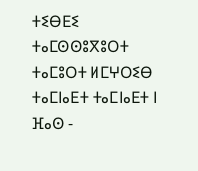ⵜⵉⴱⴹⵉ ⵜⴰⵎⵙⵙⵓⴳⵓⵔⵜ
ⵜⴰⵎⵓⵔⵜ ⵍⵎⵖⵔⵉⴱ
ⵜⴰⵎⵏⴰⴹⵜ ⵜⴰⵎⵏⴰⴹⵜ ⵏ ⴼⴰⵙ -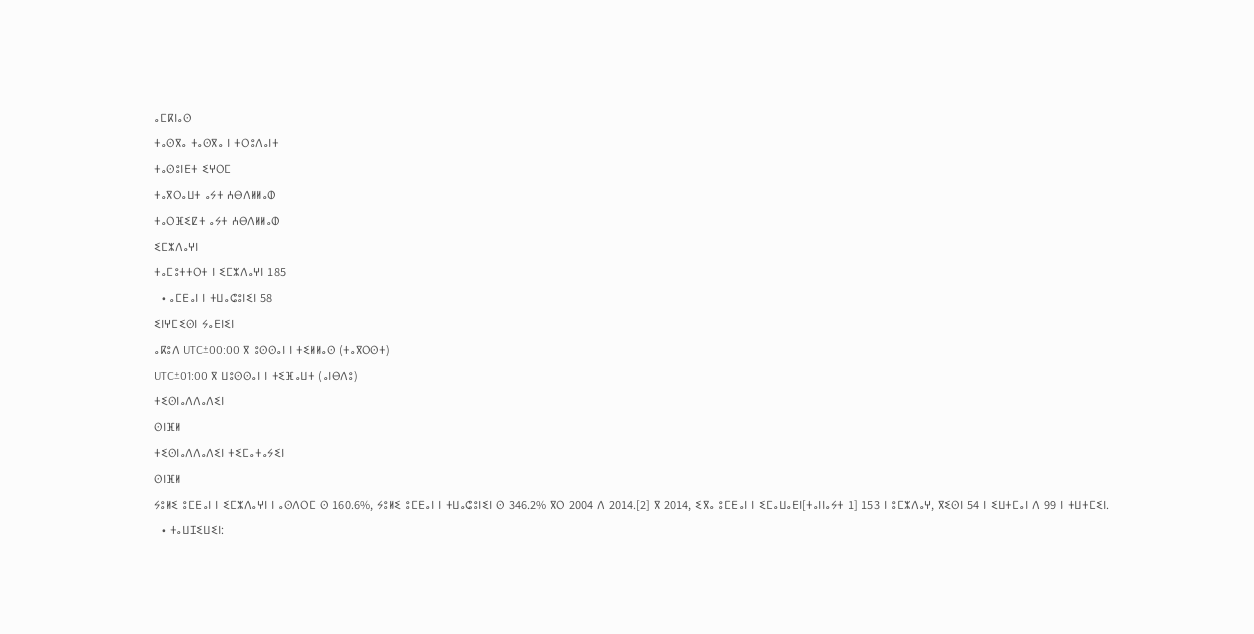ⴰⵎⴽⵏⴰⵙ
ⵜⴰⵙⴳⴰ ⵜⴰⵙⴳⴰ ⵏ ⵜⵔⵓⴷⴰⵏⵜ
ⵜⴰⵙⵓⵏⴹⵜ ⵉⵖⵔⵎ
ⵜⴰⴳⵔⴰⵡⵜ ⴰⵢⵜ ⵄⴱⴷⵍⵍⴰⵀ
ⵜⴰⵔⴼⵉⵇⵜ ⴰⵢⵜ ⵄⴱⴷⵍⵍⴰⵀ
ⵉⵎⵣⴷⴰⵖⵏ
ⵜⴰⵎⵓⵜⵜⵔⵜ ⵏ ⵉⵎⵣⴷⴰⵖⵏ 185
  • ⴰⵎⴹⴰⵏ ⵏ ⵜⵡⴰⵛⵓⵏⵉⵏ 58
ⵉⵏⵖⵎⵉⵙⵏ ⵢⴰⴹⵏⵉⵏ
ⴰⴽⵓⴷ UTC±00:00 ⴳ ⵓⵙⵙⴰⵏ ⵏ ⵜⵉⵍⵍⴰⵙ (ⵜⴰⴳⵔⵙⵜ)
UTC±01:00 ⴳ ⵡⵓⵙⵙⴰⵏ ⵏ ⵜⵉⴼⴰⵡⵜ (ⴰⵏⴱⴷⵓ)
ⵜⵉⵙⵏⴰⴷⴷⴰⴷⵉⵏ
ⵙⵏⴼⵍ
ⵜⵉⵙⵏⴰⴷⴷⴰⴷⵉⵏ ⵜⵉⵎⴰⵜⴰⵢⵉⵏ
ⵙⵏⴼⵍ
ⵢⵓⵍⵉ ⵓⵎⴹⴰⵏ ⵏ ⵉⵎⵣⴷⴰⵖⵏ ⵏ ⴰⵙⴷⵔⵎ ⵙ 160.6%, ⵢⵓⵍⵉ ⵓⵎⴹⴰⵏ ⵏ ⵜⵡⴰⵛⵓⵏⵉⵏ ⵙ 346.2% ⴳⵔ 2004 ⴷ 2014.[2] ⴳ 2014, ⵉⴳⴰ ⵓⵎⴹⴰⵏ ⵏ ⵉⵎⴰⵡⴰⴹⵏ[ⵜⴰⵏⵏⴰⵢⵜ 1] 153 ⵏ ⵓⵎⵣⴷⴰⵖ, ⴳⵉⵙⵏ 54 ⵏ ⵉⵡⵜⵎⴰⵏ ⴷ 99 ⵏ ⵜⵡⵜⵎⵉⵏ.
  • ⵜⴰⵡⵊⵉⵡⵉⵏ: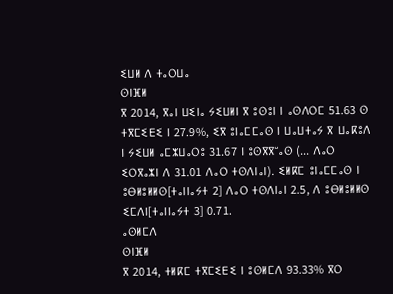ⵉⵡⵍ ⴷ ⵜⴰⵔⵡⴰ
ⵙⵏⴼⵍ
ⴳ 2014, ⴳⴰⵏ ⵡⵉⵏⴰ ⵢⵉⵡⵍⵏ ⴳ ⵓⵙⵓⵏ ⵏ ⴰⵙⴷⵔⵎ 51.63 ⵙ ⵜⴳⵎⵉⴹⵉ ⵏ 27.9%, ⵉⴳ ⵓⵏⴰⵎⵎⴰⵙ ⵏ ⵡⴰⵡⵜⴰⵢ ⴳ ⵡⴰⴽⵓⴷ ⵏ ⵢⵉⵡⵍ ⴰⵎⵣⵡⴰⵔⵓ 31.67 ⵏ ⵓⵙⴳⴳⵯⴰⵙ (... ⴷⴰⵔ ⵉⵔⴳⴰⵣⵏ ⴷ 31.01 ⴷⴰⵔ ⵜⵙⴷⵏⴰⵏ). ⵉⵍⴽⵎ ⵓⵏⴰⵎⵎⴰⵙ ⵏ ⵓⴱⵍⵓⵍⵍⵙ[ⵜⴰⵏⵏⴰⵢⵜ 2] ⴷⴰⵔ ⵜⵙⴷⵏⴰⵏ 2.5, ⴷ ⵓⴱⵍⵓⵍⵍⵙ ⵉⵎⴷⵏ[ⵜⴰⵏⵏⴰⵢⵜ 3] 0.71.
ⴰⵙⵍⵎⴷ
ⵙⵏⴼⵍ
ⴳ 2014, ⵜⵍⴽⵎ ⵜⴳⵎⵉⴹⵉ ⵏ ⵓⵙⵍⵎⴷ 93.33% ⴳⵔ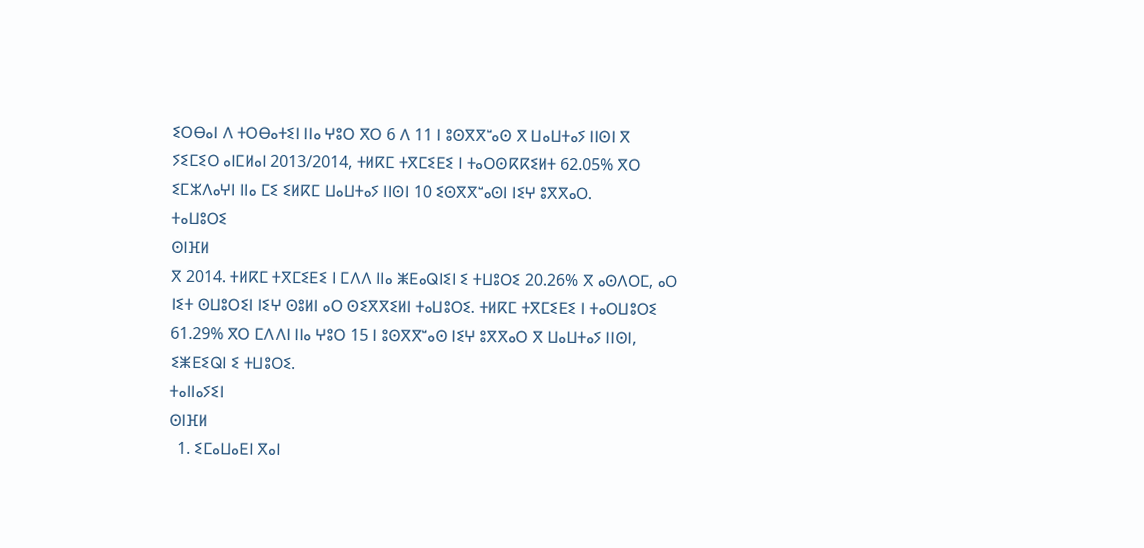ⵉⵔⴱⴰⵏ ⴷ ⵜⵔⴱⴰⵜⵉⵏ ⵏⵏⴰ ⵖⵓⵔ ⴳⵔ 6 ⴷ 11 ⵏ ⵓⵙⴳⴳⵯⴰⵙ ⴳ ⵡⴰⵡⵜⴰⵢ ⵏⵏⵙⵏ ⴳ ⵢⵉⵎⵉⵔ ⴰⵏⵎⵍⴰⵏ 2013/2014, ⵜⵍⴽⵎ ⵜⴳⵎⵉⴹⵉ ⵏ ⵜⴰⵔⵙⴽⴽⵉⵍⵜ 62.05% ⴳⵔ ⵉⵎⵣⴷⴰⵖⵏ ⵏⵏⴰ ⵎⵉ ⵉⵍⴽⵎ ⵡⴰⵡⵜⴰⵢ ⵏⵏⵙⵏ 10 ⵉⵙⴳⴳⵯⴰⵙⵏ ⵏⵉⵖ ⵓⴳⴳⴰⵔ.
ⵜⴰⵡⵓⵔⵉ
ⵙⵏⴼⵍ
ⴳ 2014. ⵜⵍⴽⵎ ⵜⴳⵎⵉⴹⵉ ⵏ ⵎⴷⴷ ⵏⵏⴰ ⵥⴹⴰⵕⵏⵉⵏ ⵉ ⵜⵡⵓⵔⵉ 20.26% ⴳ ⴰⵙⴷⵔⵎ, ⴰⵔ ⵏⵉⵜ ⵙⵡⵓⵔⵉⵏ ⵏⵉⵖ ⵙⵓⵍⵏ ⴰⵔ ⵙⵉⴳⴳⵉⵍⵏ ⵜⴰⵡⵓⵔⵉ. ⵜⵍⴽⵎ ⵜⴳⵎⵉⴹⵉ ⵏ ⵜⴰⵔⵡⵓⵔⵉ 61.29% ⴳⵔ ⵎⴷⴷⵏ ⵏⵏⴰ ⵖⵓⵔ 15 ⵏ ⵓⵙⴳⴳⵯⴰⵙ ⵏⵉⵖ ⵓⴳⴳⴰⵔ ⴳ ⵡⴰⵡⵜⴰⵢ ⵏⵏⵙⵏ, ⵉⵥⴹⵉⵕⵏ ⵉ ⵜⵡⵓⵔⵉ.
ⵜⴰⵏⵏⴰⵢⵉⵏ
ⵙⵏⴼⵍ
  1. ⵉⵎⴰⵡⴰⴹⵏ ⴳⴰⵏ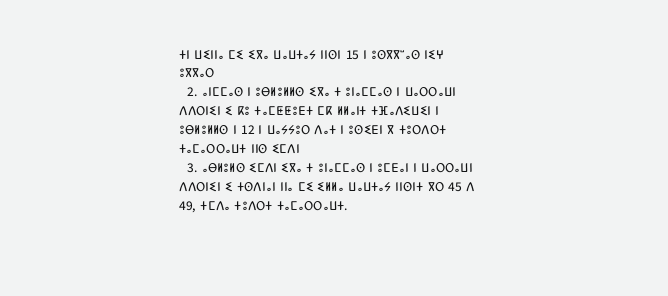ⵜⵏ ⵡⵉⵏⵏⴰ ⵎⵉ ⵉⴳⴰ ⵡⴰⵡⵜⴰⵢ ⵏⵏⵙⵏ 15 ⵏ ⵓⵙⴳⴳⵯⴰⵙ ⵏⵉⵖ ⵓⴳⴳⴰⵔ
  2. ⴰⵏⵎⵎⴰⵙ ⵏ ⵓⴱⵍⵓⵍⵍⵙ ⵉⴳⴰ ⵜ ⵓⵏⴰⵎⵎⴰⵙ ⵏ ⵡⴰⵔⵔⴰⵡⵏ ⴷⴷⵔⵏⵉⵏ ⵉ ⴽⵓ ⵜⴰⵎⵟⵟⵓⴹⵜ ⵎⴽ ⵍⵍⴰⵏⵜ ⵜⴼⴰⴷⵉⵡⵉⵏ ⵏ ⵓⴱⵍⵓⵍⵍⵙ ⵏ 12 ⵏ ⵡⴰⵢⵢⵓⵔ ⴷⴰⵜ ⵏ ⵓⵙⵉⴹⵏ ⴳ ⵜⵓⵔⴷⵔⵜ ⵜⴰⵎⴰⵔⵔⴰⵡⵜ ⵏⵏⵙ ⵉⵎⴷⵏ
  3. ⴰⴱⵍⵓⵍⵙ ⵉⵎⴷⵏ ⵉⴳⴰ ⵜ ⵓⵏⴰⵎⵎⴰⵙ ⵏ ⵓⵎⴹⴰⵏ ⵏ ⵡⴰⵔⵔⴰⵡⵏ ⴷⴷⵔⵏⵉⵏ ⵉ ⵜⵙⴷⵏⴰⵏ ⵏⵏⴰ ⵎⵉ ⵉⵍⵍⴰ ⵡⴰⵡⵜⴰⵢ ⵏⵏⵙⵏⵜ ⴳⵔ 45 ⴷ 49, ⵜⵎⴷⴰ ⵜⵓⴷⵔⵜ ⵜⴰⵎⴰⵔⵔⴰⵡⵜ.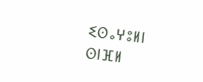ⵉⵙⴰⵖⵓⵍⵏ
ⵙⵏⴼⵍ